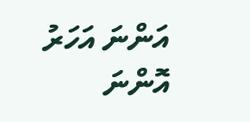އަންނަ އަހަރު އޮންނަ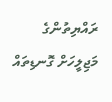ރައްޔިތުންގެ މަޖިލީހަށް ގޮނޑިތައް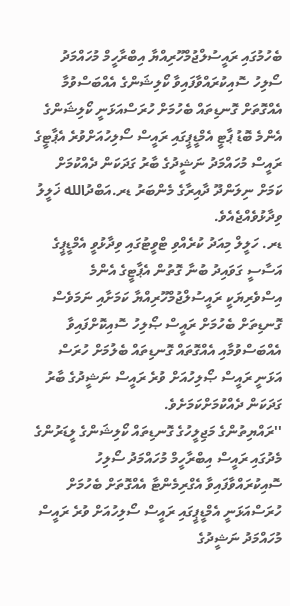ބެހުމުގައި ރައީސުލްޖުމްހޫރިއްޔާ އިބްރާހީމް މުހައްމަދު ސޯލިހު ސޮއިކުރައްވާފައިވާ ކޯލިޝަންގެ އެއްބަސްވުމާ އެއްގޮތަށް ގޮނޑިތައް ބެހުމަށް ހުރަސްއަޅަނީ ކޯލިޝަންގެ އެންމެ ބޮޑު ޕާޓީ އެމްޑީޕީގައި ރައީސް ސޯލިހުއަށްވުރެ އެޕާޓީގެ ރައީސް މުހައްމަދު ނަޝީދުގެ ބާރު ގަދަކަން ދެއްކުމަށް ކަމަށް ނިލަންދޫ ދާއިރާގެ މެންބަރު ޑރ.އަބްދުالله ޚަލީލު ވިދާޅުވެއްޖެއެވެ.
ޑރ. ހަލީލް މިއަދު ކުރެއްވި ޓްވީޓުގައި ވިދާޅުވީ އެމްޑީޕީގެ އަސާސީ ގަވައިދު ބުނާ ގޮތުން އެޕާޓީގެ އެންމެ އިސްވެރިޔަކީ ރައީސުލްޖުމްހޫރިއްޔާ ކަމަށާއި ނަމަވެސް ގޮނޑިތަށް ބެހުމަށް ރައީސް ޞޯލިހު ސޮއިކޮށްފައިވާ އެއްބަސްވުމާއި އެއްގޮތައް ގޮނޑިތައް ބެލުމަށް ހުރަސް އަޅަނީ ރައީސް ޞޯލިހުއަށް ވުރެ ރައީސް ނަޝީދުގެ ބާރު ގަދަކަން ދެއްކުމަށްކަމަށެވެ.
''ރައްޔިތުންގެ މަޖިލީހުގެ ގޮނޑިތައް ކޯލިޝަންގެ ލީޑަރުންގެ މެދުގައި ރައީސް އިބްރާހީމް މުހައްމަދު ސޯލިހު ސޮއިކުރައްވާފައިވާ އެގްރިމެންޓާ އެއްގޮތަށް ބެހުމަށް ހުރަސްއަޅަނީ އެމްޑީޕީގައި ރައީސް ސޯލިހުއަށް ވުރެ ރައީސް މުހައްމަދު ނަޝީދުގެ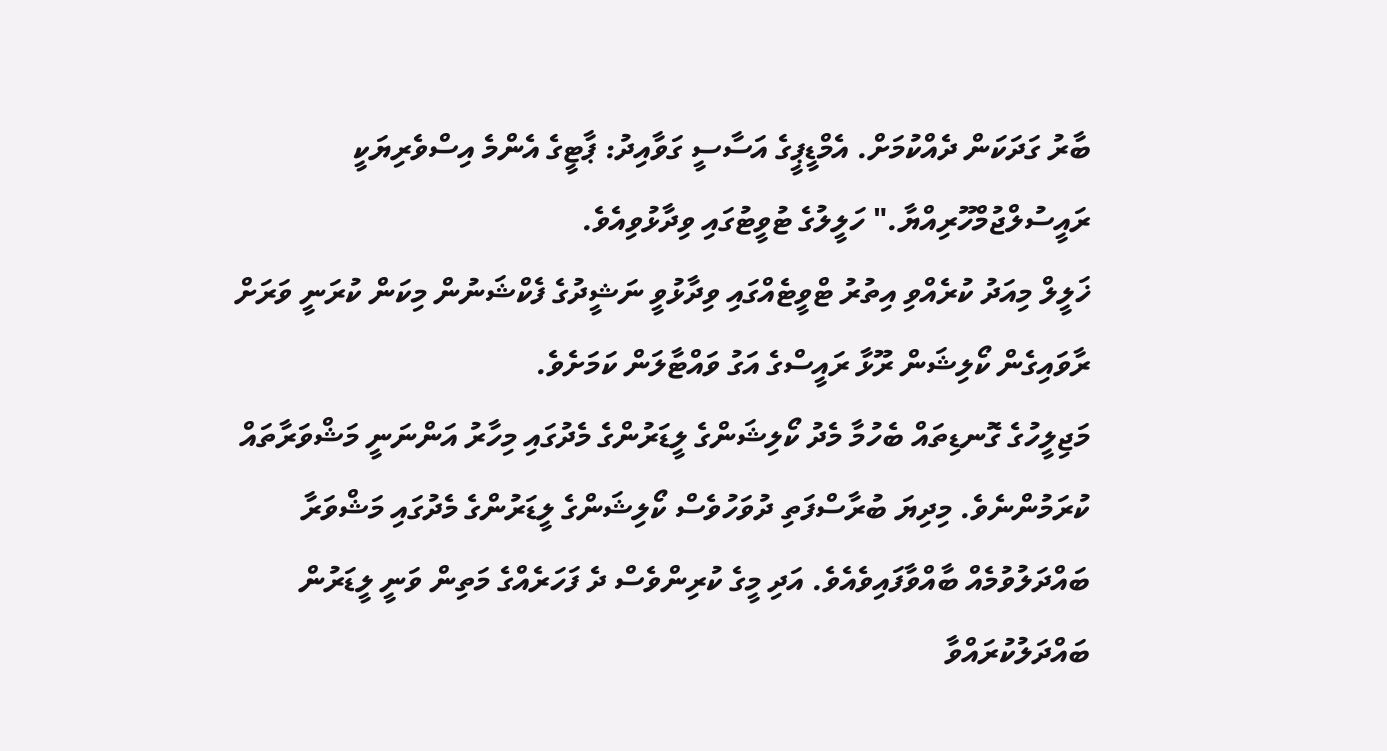ބާރު ގަދަކަން ދެއްކުމަށް. އެމްޑީޕީގެ އަސާސީ ގަވާއިދު: ޕާޓީގެ އެންމެ އިސްވެރިޔަކީ ރައީސުލްޖުމްހޫރިއްޔާ." ހަލީލުގެ ޓުވީޓުގައި ވިދާޅުވިއެވެ.
ޚަލީލް މިއަދު ކުރެއްވި އިތުރު ޓްވީޓެއްގައި ވިދާޅުވީ ނަޝީދުގެ ފެކްޝަނުން މިކަން ކުރަނީ ވަރަށް ރާވައިގެން ކޯލިޝަން ރޫޅާ ރައީސްގެ އަގު ވައްޓާލަން ކަމަށެވެ.
މަޖިލީހުގެ ގޮނޑިތައް ބެހުމާ މެދު ކޯލިޝަންގެ ލީޑަރުންގެ މެދުގައި މިހާރު އަންނަނީ މަޝްވަރާތައް ކުރަމުންނެވެ. މިދިޔަ ބުރާސްފަތި ދުވަހުވެސް ކޯލިޝަންގެ ލީޑަރުންގެ މެދުގައި މަޝްވަރާ ބައްދަލުވުމެއް ބާއްވާފައިވެއެވެ. އަދި މީގެ ކުރިންވެސް ދެ ފަހަރެއްގެ މަތިން ވަނީ ލީޑަރުން ބައްދަލުކުރައްވާ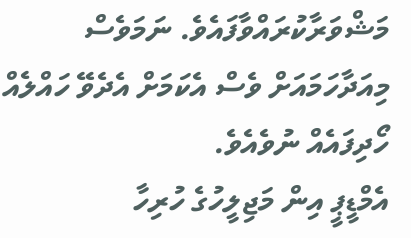މަޝްވަރާކުރައްވާފައެވެ. ނަމަވެސް މިއަދާހަމައަށް ވެސް އެކަމަށް އެދެވޭ ހައްލެއް ހޯދިފައެއް ނުވެއެވެ.
އެމްޑީޕީ އިން މަޖިލީހުގެ ހުރިހާ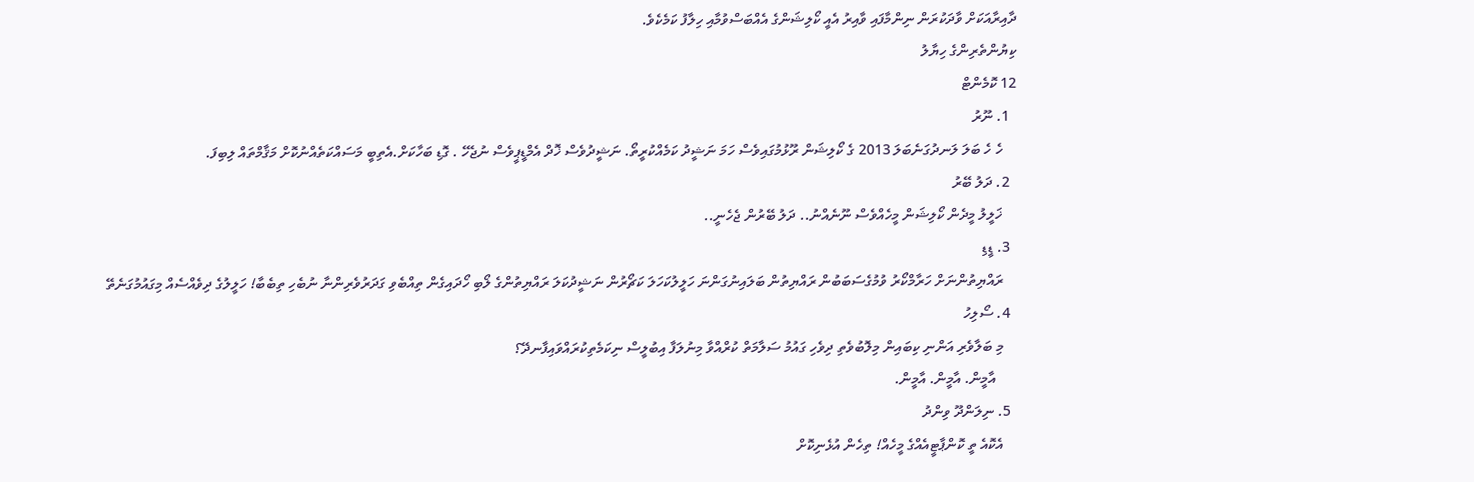ދާއިރާއަކަށް ވާދަކުރަން ނިންމާފައި ވާއިރު އެއީ ކޯލިޝަންގެ އެއްބަސްވުމާއި ހިލާފު ކަމެކެވެ.
ކިޔުންތެރިންގެ ހިޔާލު
12 ކޮމެންޓް
  1. ނޫރު
    ހެ ހެ ބަލަ ލަނދުގަނެބަލަ 2013 ގެ ކޯލިޝަން ރޫޅުމުގައިވެސް ހަމަ ނަޝީދު ކަމެއްކުރީތޯ. ނަޝީދުވެސް ޚޮދް އެމްޑީޕީވެސް ނުޖެހޭ . ގޮޑި ބަހާކަށް.އެތިބީ މަސައްކަތެއްނުކޮށް މަޤާމްތައް ލިބިފަ.
  2. ދަލު ބޭރު
    ޚަލީލު މީދެން ކޯލިޝަން މީހެއްވެސް ނޫނެއްނު.. ދަލު ބޭރުން ޖެހެނީ..
  3. ޑީޑި
    ރައްޔިތުންނަށް ހަރާމްކޯރު ވުމުގެސަބަބުން ރައްޔިތުން ބަލައިނުގަންނަ ހަލީލުކަހަލަ ކަޗޯރުން ނަޝީދުކަލަ ރައްޔިތުންގެ ލޯބި ހޯދައިގެން ތިއްބެވި ގަދަރުވެރިންނާ ނުބެހި ތިބެބާ! ހަލީލުގެ ދިވެއްސެއް މިގައުމުގަނެތޭ
  4. ސޯލިހު
    މި ބަލާވެރި އަންނި ކިބައިން މިލޮބުވެތި ދިވެހި ގައުމު ސަލާމަތް ކުރްއްވާ މިނުލަފާ އިބުލީސް ނިކަމެތިކުރައްވައިފާނދޭ؟
      އާމީން. އާމީން. އާމީން.
  5. ނިލަންދޫ ވިންދު
    އެކޮއެ ތީ ކޮންޕާޓީއެއްގެ މީހެއް! ތިހެން އުޅެނިކޮށް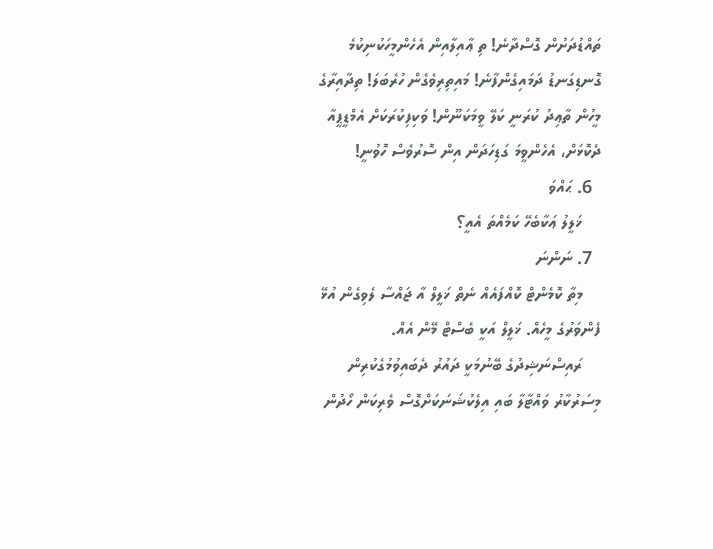ތައްޑުދަށުން ގޮސްދާނެ! ތި ޢާއިލާއިން އެހެންމީހަކުނިކުމެ ގޮނޑިގަނޑު ދަމައިގެންފާނެ! މައިތިރިވެގެން ހުރެބަލަ! ތިދާއިރާގެ މީހުން ތާޢިދު ކުރަނީ ކަލޭ ވީމަކަނޫން! ވަކިފިކުރަކަށް އެމްޑީޕީއާ ދެކޮޅަށް، އެހެންވީމަ ގަޑިހަދަން އިން ސޮރުވެސް ހޮވުނީ!
  6. ޙައްވަ
    ޚަލީލު ޢަކާބެހޭ ކަމެއްތަ އެއީ؟
  7. ނަންނަ
    މިތާ ކޮމެންޓް ކޮއްފައެއް ނެތް ޚަލީލް އާ ޖައްސާ ލެވިގެން އުޅޭ ފެންވަރުގެ މީހެއް. ޚަލީލް އަކީ ބެސްޓް މޭން އެއް.
    ރައިސްނަޝިދުގެ ބޭނުމަކީ ދައުރު ދެބައިވުމުގެކުރިން މިސަރުކާރު ވައްޓާލާ ބައި އިލެކުޝަނަކަށްގޮސް ވެރިކަން ހޯދުން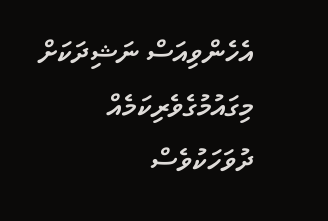އެހެންވިއަސް ނަޝިދަކަށް މިގައުމުގެވެރިކަމެއް ދުވަހަކުވެސް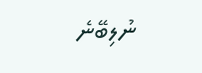ނުލިބޭނެ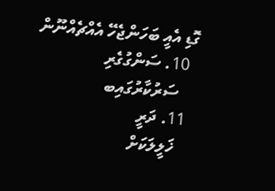ގޮޑި އެއީ ބަހަންޖެހޭ އެއްޗެއްނޫން
  10. ސަންގުގެރި
    ސަރުކާރުގައިބ
  11. ދަރީ
    ޚަލީލަކަށް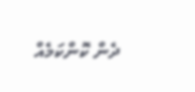ދެން ކޮންކަމެއް